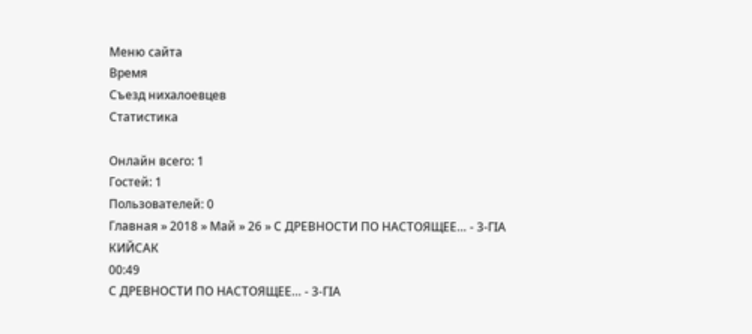Меню сайта
Время
Съезд нихалоевцев
Статистика

Онлайн всего: 1
Гостей: 1
Пользователей: 0
Главная » 2018 » Май » 26 » С ДРЕВНОСТИ ПО НАСТОЯЩЕЕ… - 3-ГIА КИЙСАК
00:49
С ДРЕВНОСТИ ПО НАСТОЯЩЕЕ… - 3-ГIА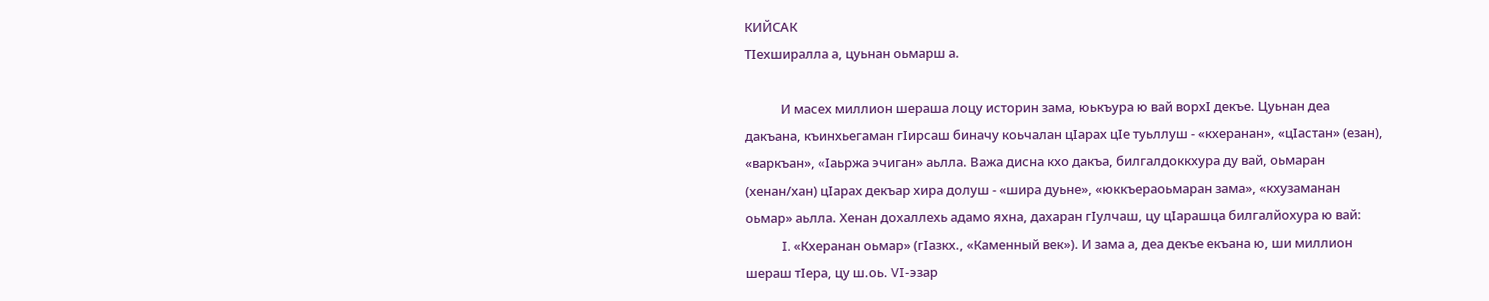КИЙСАК
ТIехширалла а, цуьнан оьмарш а.

            И масех миллион шераша лоцу историн зама, юькъура ю вай ворхI декъе. Цуьнан деа дакъана, къинхьегаман гIирсаш биначу коьчалан цIарах цIе туьллуш - «кхеранан», «цIастан» (езан), «варкъан», «Iаьржа эчиган» аьлла. Важа дисна кхо дакъа, билгалдоккхура ду вай, оьмаран (хенан/хан) цIарах декъар хира долуш - «шира дуьне», «юккъераоьмаран зама», «кхузаманан оьмар» аьлла. Хенан дохаллехь адамо яхна, дахаран гIулчаш, цу цIарашца билгалйохура ю вай:
            I. «Кхеранан оьмар» (гIазкх., «Каменный век»). И зама а, деа декъе екъана ю, ши миллион шераш тIера, цу ш.оь. VI-эзар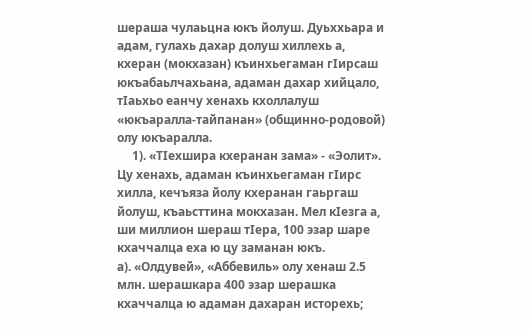шераша чулаьцна юкъ йолуш. Дуьххьара и адам, гулахь дахар долуш хиллехь а, кхеран (мокхазан) къинхьегаман гIирсаш юкъабаьлчахьана, адаман дахар хийцало, тIаьхьо еанчу хенахь кхоллалуш «юкъаралла-тайпанан» (общинно-родовой) олу юкъаралла.
     1). «ТIехшира кхеранан зама» - «Эолит». Цу хенахь, адаман къинхьегаман гIирс хилла, кечъяза йолу кхеранан гаьргаш йолуш, къаьсттина мокхазан. Мел кIезга а, ши миллион шераш тIера, 100 эзар шаре кхаччалца еха ю цу заманан юкъ.
а). «Олдувей», «Аббевиль» олу хенаш 2.5 млн. шерашкара 400 эзар шерашка кхаччалца ю адаман дахаран исторехь;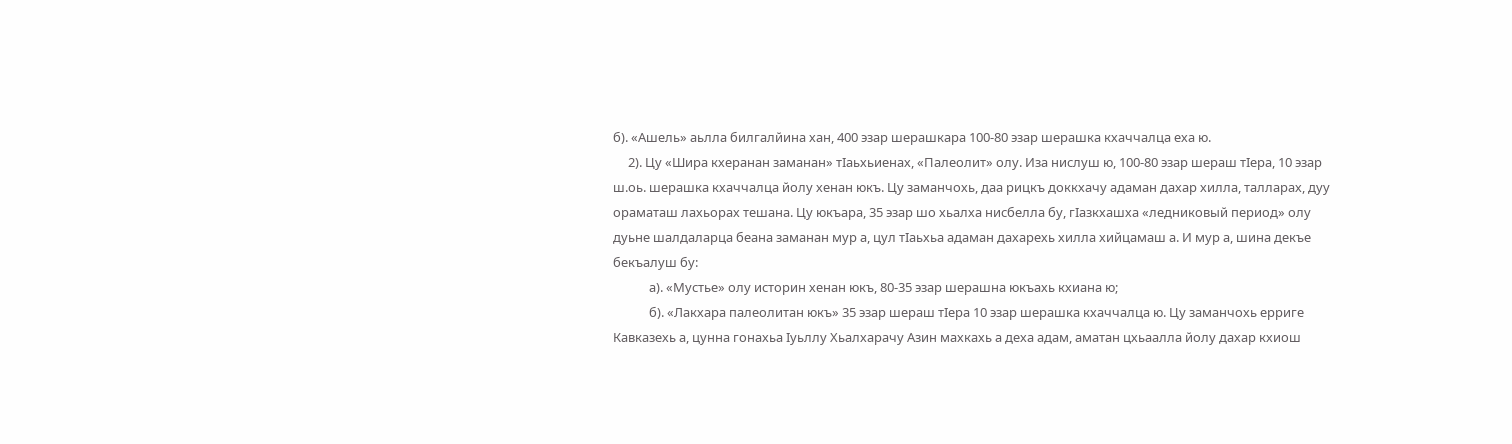б). «Ашель» аьлла билгалйина хан, 400 эзар шерашкара 100-80 эзар шерашка кхаччалца еха ю.
     2). Цу «Шира кхеранан заманан» тIаьхьиенах, «Палеолит» олу. Иза нислуш ю, 100-80 эзар шераш тIера, 10 эзар ш.оь. шерашка кхаччалца йолу хенан юкъ. Цу заманчохь, даа рицкъ доккхачу адаман дахар хилла, талларах, дуу ораматаш лахьорах тешана. Цу юкъара, 35 эзар шо хьалха нисбелла бу, гIазкхашха «ледниковый период» олу дуьне шалдаларца беана заманан мур а, цул тIаьхьа адаман дахарехь хилла хийцамаш а. И мур а, шина декъе бекъалуш бу:
            а). «Мустье» олу историн хенан юкъ, 80-35 эзар шерашна юкъахь кхиана ю;
            б). «Лакхара палеолитан юкъ» 35 эзар шераш тIера 10 эзар шерашка кхаччалца ю. Цу заманчохь ерриге Кавказехь а, цунна гонахьа Iуьллу Хьалхарачу Азин махкахь а деха адам, аматан цхьаалла йолу дахар кхиош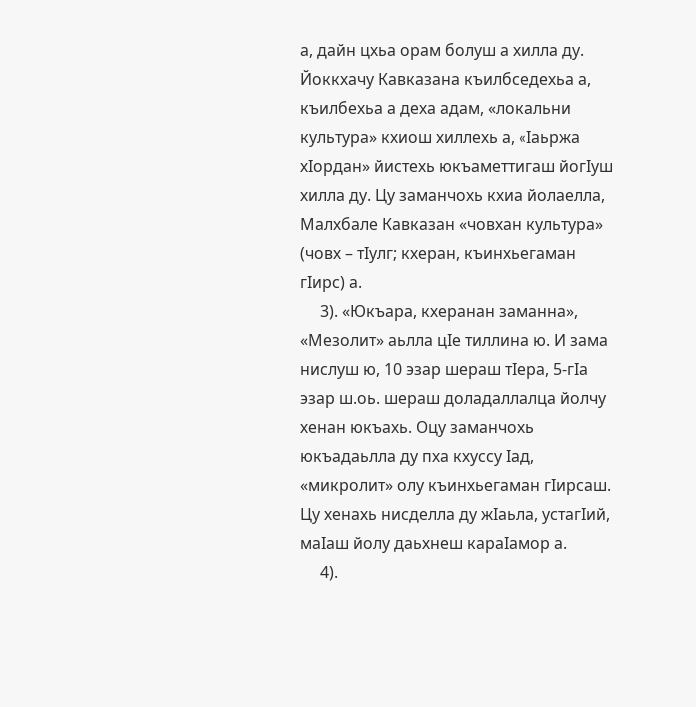а, дайн цхьа орам болуш а хилла ду. Йоккхачу Кавказана къилбседехьа а, къилбехьа а деха адам, «локальни культура» кхиош хиллехь а, «Iаьржа хIордан» йистехь юкъаметтигаш йогIуш хилла ду. Цу заманчохь кхиа йолаелла, Малхбале Кавказан «човхан культура» (човх – тIулг; кхеран, къинхьегаман гIирс) а.
     3). «Юкъара, кхеранан заманна», «Мезолит» аьлла цIе тиллина ю. И зама нислуш ю, 10 эзар шераш тIера, 5-гIа эзар ш.оь. шераш доладаллалца йолчу хенан юкъахь. Оцу заманчохь юкъадаьлла ду пха кхуссу Iад, «микролит» олу къинхьегаман гIирсаш. Цу хенахь нисделла ду жIаьла, устагIий, маIаш йолу даьхнеш караIамор а.
     4).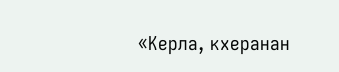«Керла, кхеранан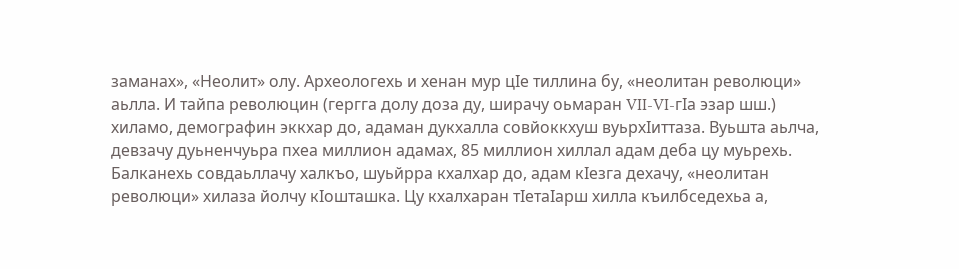заманах», «Неолит» олу. Археологехь и хенан мур цIе тиллина бу, «неолитан революци» аьлла. И тайпа революцин (гергга долу доза ду, ширачу оьмаран VII-VI-гIа эзар шш.) хиламо, демографин эккхар до, адаман дукхалла совйоккхуш вуьрхIиттаза. Вуьшта аьлча, девзачу дуьненчуьра пхеа миллион адамах, 85 миллион хиллал адам деба цу муьрехь. Балканехь совдаьллачу халкъо, шуьйрра кхалхар до, адам кIезга дехачу, «неолитан революци» хилаза йолчу кIошташка. Цу кхалхаран тIетаIарш хилла къилбседехьа а,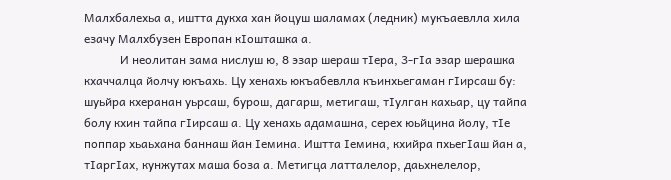Малхбалехьа а, иштта дукха хан йоцуш шаламах (ледник) мукъаевлла хила езачу Малхбузен Европан кIошташка а.
            И неолитан зама нислуш ю, 8 эзар шераш тIера, 3-гIа эзар шерашка кхаччалца йолчу юкъахь. Цу хенахь юкъабевлла къинхьегаман гIирсаш бу: шуьйра кхеранан уьрсаш, бурош, дагарш, метигаш, тIулган кахьар, цу тайпа болу кхин тайпа гIирсаш а. Цу хенахь адамашна, серех юьйцина йолу, тIе поппар хьаьхана баннаш йан Iемина. Иштта Iемина, кхийра пхьегIаш йан а, тIаргIах, кунжутах маша боза а. Метигца латталелор, даьхнелелор,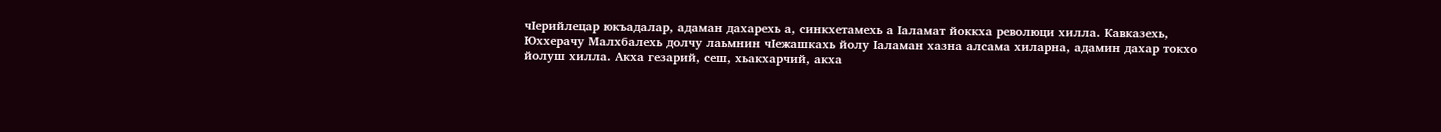чIерийлецар юкъадалар, адаман дахарехь а, синкхетамехь а Iаламат йоккха революци хилла. Кавказехь, Юххерачу Малхбалехь долчу лаьмнин чIежашкахь йолу Iаламан хазна алсама хиларна, адамин дахар токхо йолуш хилла. Акха гезарий, сеш, хьакхарчий, акха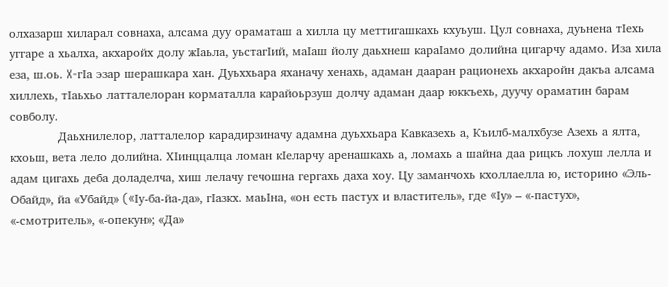олхазарш хиларал совнаха, алсама дуу ораматаш а хилла цу меттигашкахь кхуьуш. Цул совнаха, дуьнена тIехь уггаре а хьалха, акхаройх долу жIаьла, уьстагIий, маIаш йолу даьхнеш караIамо долийна цигарчу адамо. Иза хила еза, ш.оь. X-гIа эзар шерашкара хан. Дуьххьара яханачу хенахь, адаман дааран рационехь акхаройн дакъа алсама хиллехь, тIаьхьо латталелоран корматалла карайоьрзуш долчу адаман даар юккъехь, дуучу ораматин барам совболу.
            Даьхнилелор, латталелор карадирзиначу адамна дуьххьара Кавказехь а, Къилб-малхбузе Азехь а ялта, кхоьш, вета лело долийна. ХIинццалца ломан кIеларчу аренашкахь а, ломахь а шайна даа рицкъ лохуш лелла и адам цигахь деба доладелча, хиш лелачу гечошна гергахь даха хоу. Цу заманчохь кхоллаелла ю, историно «Эль-Обайд», йа «Убайд» («Iу-ба-йа-да», гIазкх. маьIна, «он есть пастух и властитель», где «Iу» – «-пастух», «-смотритель», «-опекун»; «Да»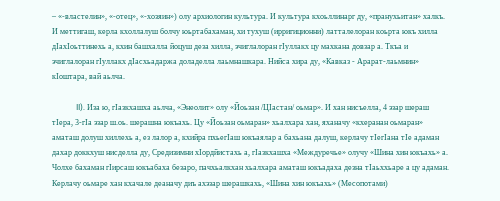– «-властелин», «-отец», «-хозяин») олу архиологин культура. И культура кхоьллинарг ду, «пранухьитан» халкъ. И меттигаш, керла кхоллалуш болчу юьртабахаман, хи тухуш (ирригиционни) латталелоран коьрта юкъ хилла дIахIоьттинехь а, кхин башхалла йоцуш деза хилла, эчиглалоран гIуллакх цу махкана довзар а. Ткъа и эчиглалоран гIуллакх дIасхьадаржа доладелла лаьмнашкара. Нийса хира ду, «Кавказ - Арарат-лаьмнин» кIоштара, вай аьлча.

            II). Иза ю, гIазкхашха аьлча, «Энеолит» олу «Йоьзан /ЦIастан/ оьмар». И хан нисъелла, 4 эзар шераш тIера, 3-гIа эзар ш.оь. шерашна юкъахь. Цу «Йоьзан оьмаран» хьалхара хан, яханачу «кхеранан оьмаран» аматаш долуш хиллехь а, ез лалор а, кхийра пхьегIаш юкъаялар а бахьана далуш, керлачу тIегIана тIе адаман дахар доккхуш нисделла ду, Средизимни хIордйистахь а, гIазкхашха «Междуречье» олучу «Шина хин юкъахь» а. Чолхе бахаман гIирсаш юкъабаха безаро, пачхьалкхан хьалхара аматаш юкъадаха дезна тIаьххьаре а цу адаман. Керлачу оьмаре хан кхачале деаначу диъ ахэзар шерашкахь, «Шина хин юкъахь» (Месопотами)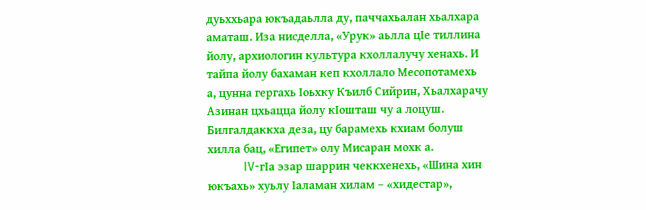дуьххьара юкъадаьлла ду, паччахьалан хьалхара аматаш. Иза нисделла, «Урук» аьлла цIе тиллина йолу, архиологин культура кхоллалучу хенахь. И тайпа йолу бахаман кеп кхоллало Месопотамехь а, цунна гергахь Iоьхку Къилб Сийрин, Хьалхарачу Азинан цхьацца йолу кIошташ чу а лоцуш. Билгалдаккха деза, цу барамехь кхиам болуш хилла бац, «Египет» олу Мисаран мохк а.
            IV-гIа эзар шаррин чеккхенехь, «Шина хин юкъахь» хуьлу Iаламан хилам – «хидестар»,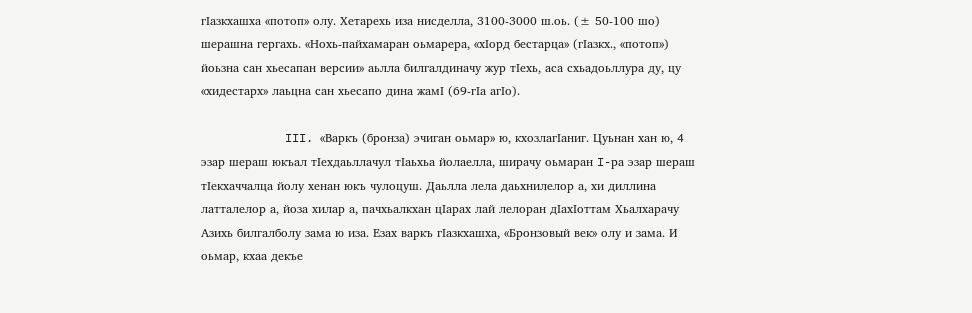гIазкхашха «потоп» олу. Хетарехь иза нисделла, 3100-3000 ш.оь. (± 50-100 шо) шерашна гергахь. «Нохь-пайхамаран оьмарера, «хIорд бестарца» (гIазкх., «потоп») йоьзна сан хьесапан версии» аьлла билгалдиначу жур тIехь, аса схьадоьллура ду, цу «хидестарх» лаьцна сан хьесапо дина жамI (69-гIа агIо).

            III. «Варкъ (бронза) эчиган оьмар» ю, кхозлагIаниг. Цуьнан хан ю, 4 эзар шераш юкъал тIехдаьллачул тIаьхьа йолаелла, ширачу оьмаран I-ра эзар шераш тIекхаччалца йолу хенан юкъ чулоцуш. Даьлла лела даьхнилелор а, хи диллина латталелор а, йоза хилар а, пачхьалкхан цIарах лай лелоран дIахIоттам Хьалхарачу Азихь билгалболу зама ю иза. Езах варкъ гIазкхашха, «Бронзовый век» олу и зама. И оьмар, кхаа декъе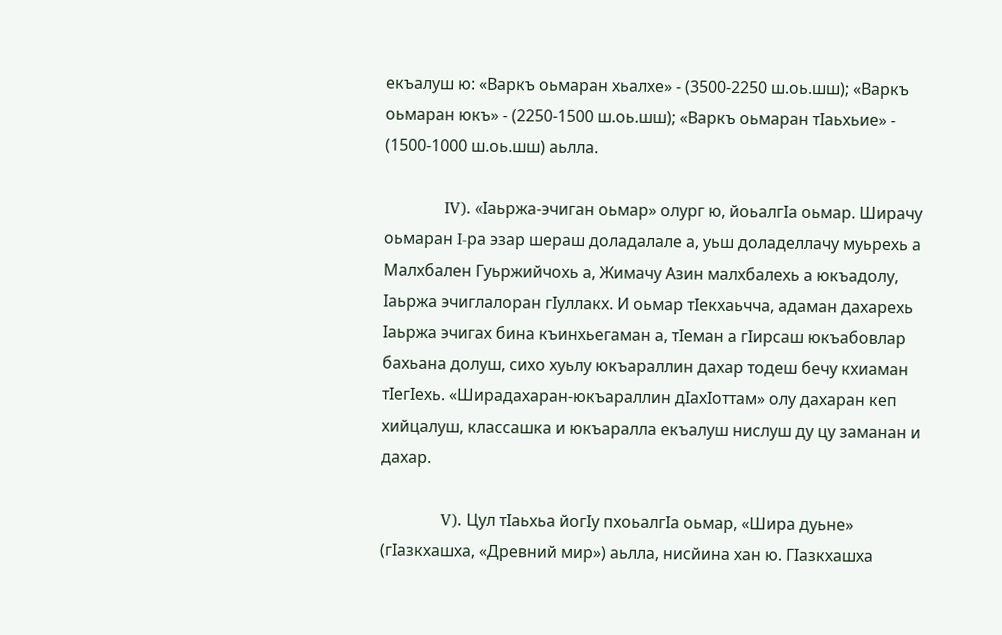екъалуш ю: «Варкъ оьмаран хьалхе» - (3500-2250 ш.оь.шш); «Варкъ оьмаран юкъ» - (2250-1500 ш.оь.шш); «Варкъ оьмаран тIаьхьие» - (1500-1000 ш.оь.шш) аьлла.

            IV). «Iаьржа-эчиган оьмар» олург ю, йоьалгIа оьмар. Ширачу оьмаран I-ра эзар шераш доладалале а, уьш доладеллачу муьрехь а Малхбален Гуьржийчохь а, Жимачу Азин малхбалехь а юкъадолу, Iаьржа эчиглалоран гIуллакх. И оьмар тIекхаьчча, адаман дахарехь Iаьржа эчигах бина къинхьегаман а, тIеман а гIирсаш юкъабовлар бахьана долуш, сихо хуьлу юкъараллин дахар тодеш бечу кхиаман тIегIехь. «Ширадахаран-юкъараллин дIахIоттам» олу дахаран кеп хийцалуш, классашка и юкъаралла екъалуш нислуш ду цу заманан и дахар.

            V). Цул тIаьхьа йогIу пхоьалгIа оьмар, «Шира дуьне» (гIазкхашха, «Древний мир») аьлла, нисйина хан ю. ГIазкхашха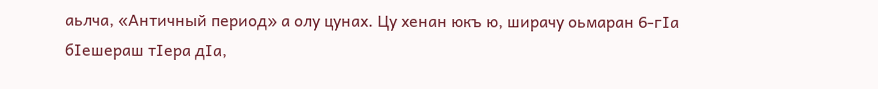аьлча, «Античный период» а олу цунах. Цу хенан юкъ ю, ширачу оьмаран 6-гIа бIешераш тIера дIа,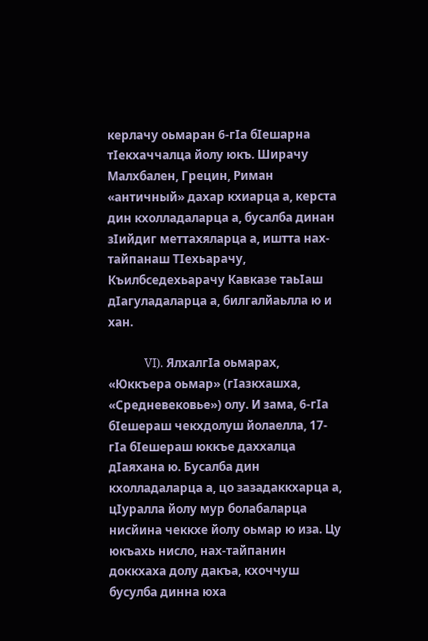керлачу оьмаран 6-гIа бIешарна тIекхаччалца йолу юкъ. Ширачу Малхбален, Грецин, Риман «античный» дахар кхиарца а, керста дин кхолладаларца а, бусалба динан зIийдиг меттахяларца а, иштта нах-тайпанаш ТIехьарачу, Къилбседехьарачу Кавказе таьIаш дIагуладаларца а, билгалйаьлла ю и хан.

            VI). ЯлхалгIа оьмарах, «Юккъера оьмар» (гIазкхашха, «Средневековье») олу. И зама, 6-гIа бIешераш чекхдолуш йолаелла, 17-гIа бIешераш юккъе даххалца дIаяхана ю. Бусалба дин кхолладаларца а, цо зазадаккхарца а, цIуралла йолу мур болабаларца нисйина чеккхе йолу оьмар ю иза. Цу юкъахь нисло, нах-тайпанин доккхаха долу дакъа, кхоччуш бусулба динна юха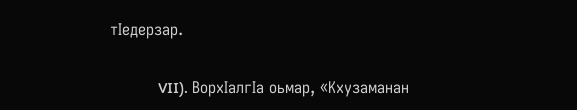тIедерзар.

            VII). ВорхIалгIа оьмар, «Кхузаманан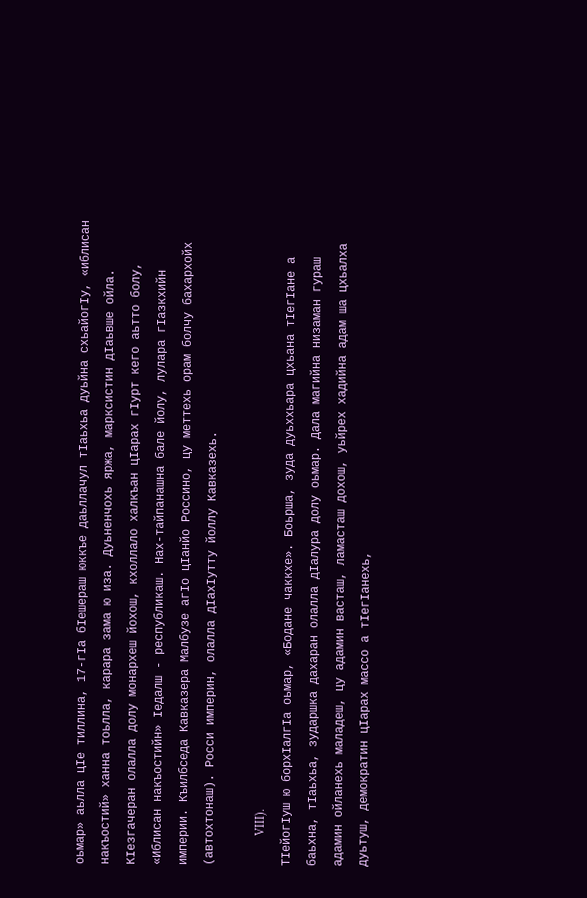оьмар» аьлла цIе тиллина, 17-гIа бIешераш юккъе даьллачул тIаьхьа дуьйна схьайогIу, «иблисан накъостий» ханна тоьлла, карара зама ю иза. Дуьненчохь яржа, марксистин дIаьвше ойла. КIезгачеран олалла долу монархеш йохош, кхоллало халкъан цIарах гIурт кего аьтто болу, «Иблисан накъостийн» Iедалш - республикаш. Нах-тайпанашна бале йолу, лулара гIазкхийн империи. Къилбседа Кавказера Малбузе агIо цIанйо Россино, цу меттехь орам болчу бахархойх (автохтонаш). Росси империн, олалла дIахIутту йоллу Кавказехь.

          VIII).
ТIейогIуш ю борхIалгIа оьмар, «Бодане чаккхе». Боьрша, зуда дуьххьара цхьана тIегIане а баьхна, тIаьхьа, зударшка дахаран олалла дIалура долу оьмар. Дала магийна низаман гураш адамин ойланехь маладеш, цу адамин васташ, ламасташ дохош, уьйрех хадийна адам ша цхьалха дуьтуш, демократин цIарах массо а тIегIанехь,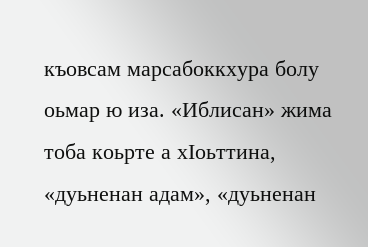къовсам марсабоккхура болу оьмар ю иза. «Иблисан» жима тоба коьрте а хIоьттина, «дуьненан адам», «дуьненан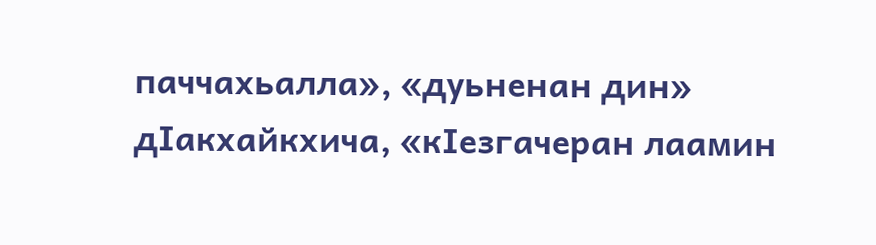паччахьалла», «дуьненан дин» дIакхайкхича, «кIезгачеран лаамин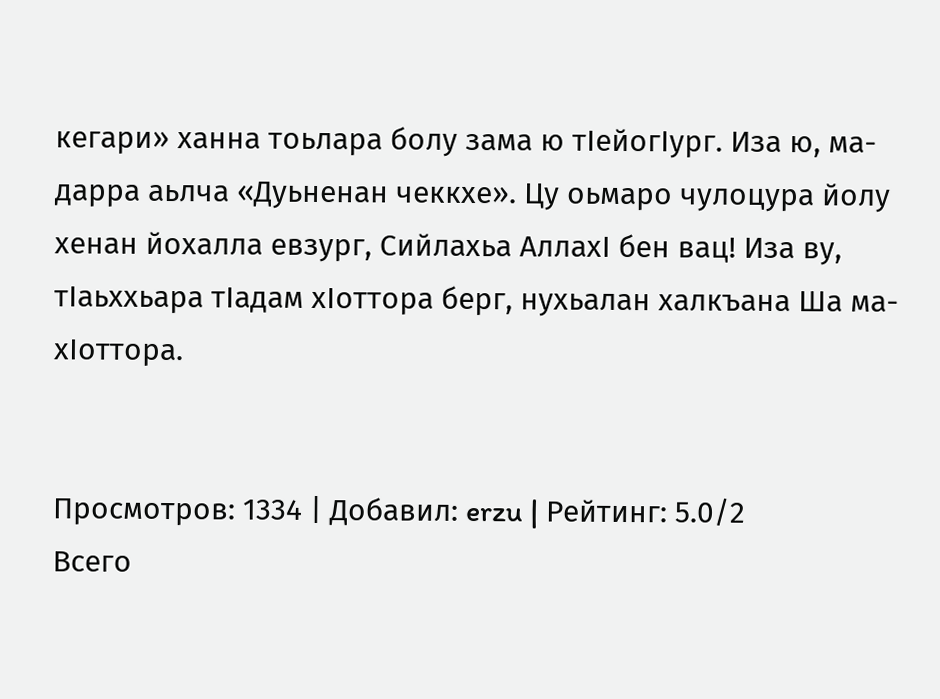кегари» ханна тоьлара болу зама ю тIейогIург. Иза ю, ма-дарра аьлча «Дуьненан чеккхе». Цу оьмаро чулоцура йолу хенан йохалла евзург, Сийлахьа АллахI бен вац! Иза ву, тIаьххьара тIадам хIоттора берг, нухьалан халкъана Ша ма-хIоттора.


Просмотров: 1334 | Добавил: erzu | Рейтинг: 5.0/2
Всего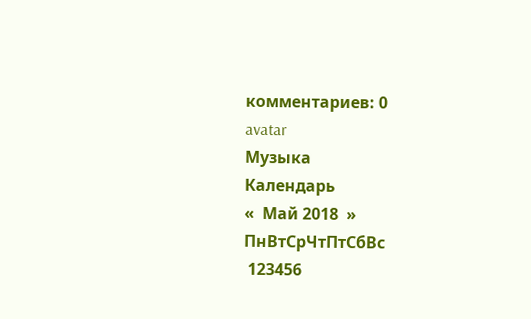комментариев: 0
avatar
Музыка
Календарь
«  Май 2018  »
ПнВтСрЧтПтСбВс
 123456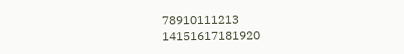78910111213
14151617181920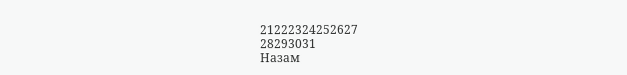21222324252627
28293031
Назам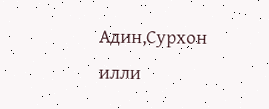Адин,Сурхон илли